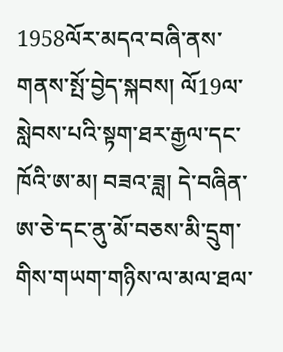1958ལོར་མདའ་བཞི་ནས་གནས་སྤོ་བྱེད་སྐབས། ལོ19ལ་སླེབས་པའི་སྟག་ཐར་རྒྱལ་དང་ཁོའི་ཨ་མ། བཟའ་ཟླ། དེ་བཞིན་ཨ་ཅེ་དང་ནུ་མོ་བཅས་མི་དྲུག་གིས་གཡག་གཉིས་ལ་མལ་ཐལ་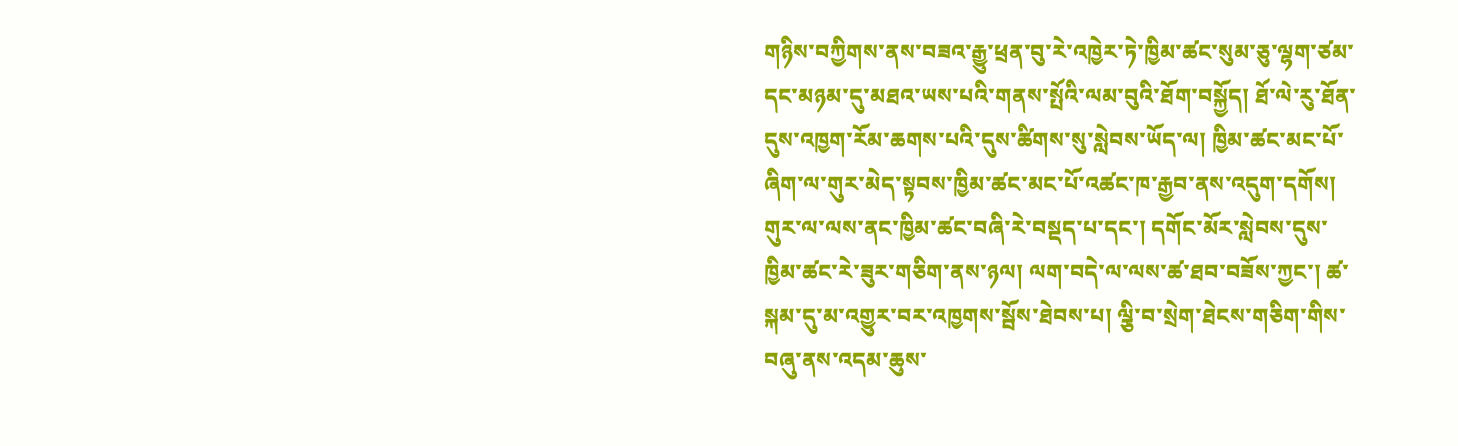གཉིས་བཀྱིགས་ནས་བཟའ་རྒྱུ་ཕྲན་བུ་རེ་འཁྱེར་ཏེ་ཁྱིམ་ཚང་སུམ་ཅུ་ལྷག་ཙམ་དང་མཉམ་དུ་མཐའ་ཡས་པའི་གནས་སྤོའི་ལམ་བུའི་ཐོག་བསྐྱོད། ཐོ་ལེ་རུ་ཐོན་དུས་འཁྱག་རོམ་ཆགས་པའི་དུས་ཚིགས་སུ་སླེབས་ཡོད་ལ། ཁྱིམ་ཚང་མང་པོ་ཞིག་ལ་གུར་མེད་སྟབས་ཁྱིམ་ཚང་མང་པོ་འཚང་ཁ་རྒྱབ་ནས་འདུག་དགོས། གུར་ལ་ལས་ནང་ཁྱིམ་ཚང་བཞི་རེ་བསྡད་པ་དང་། དགོང་མོར་སླེབས་དུས་ཁྱིམ་ཚང་རེ་ཟུར་གཅིག་ནས་ཉལ། ལག་བདེ་ལ་ལས་ཚ་ཐབ་བཟོས་ཀྱང་། ཚ་སྐམ་དུ་མ་འགྱུར་བར་འཁྱགས་སྦོས་ཐེབས་པ། ལྕི་བ་སྲེག་ཐེངས་གཅིག་གིས་བཞུ་ནས་འདམ་ཆུས་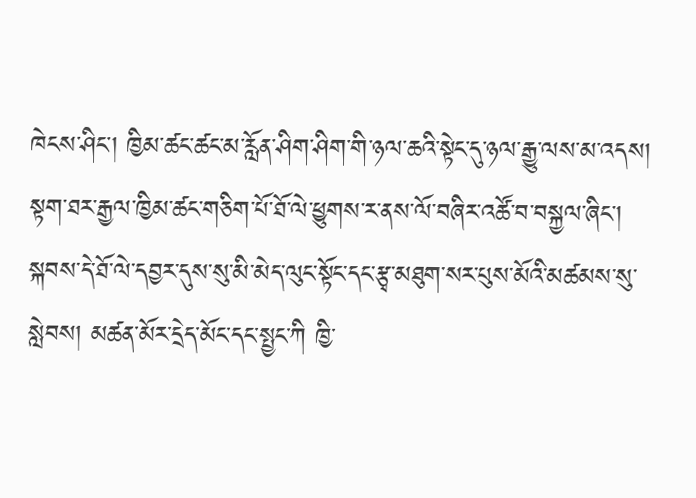ཁེངས་ཤིང་། ཁྱིམ་ཚང་ཚང་མ་རློན་ཤིག་ཤིག་གི་ཉལ་ཆའི་སྟེང་དུ་ཉལ་རྒྱུ་ལས་མ་འདས།
སྟག་ཐར་རྒྱལ་ཁྱིམ་ཚང་གཅིག་པོ་ཐོ་ལེ་ཕྱུགས་ར་ནས་ལོ་བཞིར་འཚོ་བ་བསྐྱལ་ཞིང་། སྐབས་དེ་ཐོ་ལེ་དབྱར་དུས་སུ་མི་མེད་ལུང་སྟོང་དང་རྩྭ་མཐུག་སར་པུས་མོའི་མཚམས་སུ་སླེབས། མཚན་མོར་དྲེད་མོང་དང་སྤྱང་ཀི ཁྱི་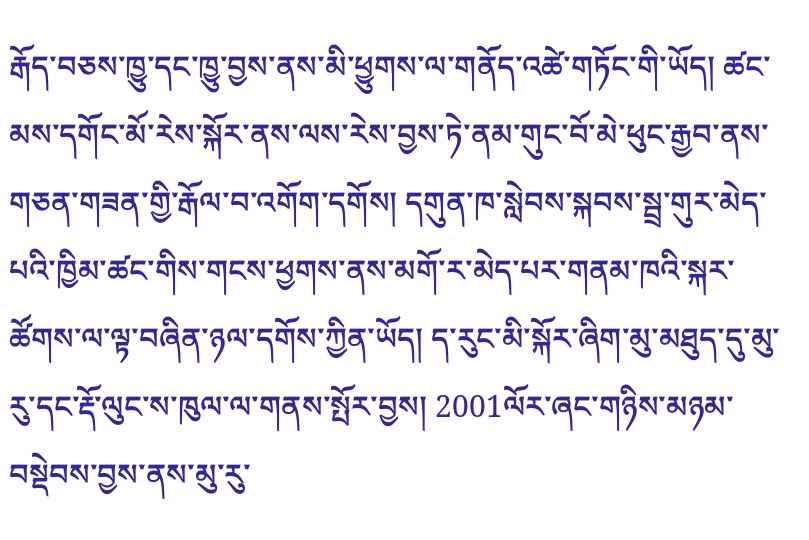རྒོད་བཅས་ཁྱུ་དང་ཁྱུ་བྱས་ནས་མི་ཕྱུགས་ལ་གནོད་འཚེ་གཏོང་གི་ཡོད། ཚང་མས་དགོང་མོ་རེས་སྐོར་ནས་ལས་རེས་བྱས་ཏེ་ནམ་གུང་བོ་མེ་ཕུང་རྒྱབ་ནས་གཅན་གཟན་གྱི་རྒོལ་བ་འགོག་དགོས། དགུན་ཁ་སླེབས་སྐབས་སྦྲ་གུར་མེད་པའི་ཁྱིམ་ཚང་གིས་གངས་ཕྱགས་ནས་མགོ་ར་མེད་པར་གནམ་ཁའི་སྐར་ཚོགས་ལ་ལྟ་བཞིན་ཉལ་དགོས་ཀྱིན་ཡོད། ད་རུང་མི་སྐོར་ཞིག་མུ་མཐུད་དུ་མུ་རུ་དང་རྡོ་ལུང་ས་ཁུལ་ལ་གནས་སྤོར་བྱས། 2001ལོར་ཞང་གཉིས་མཉམ་བསྡེབས་བྱས་ནས་མུ་རུ་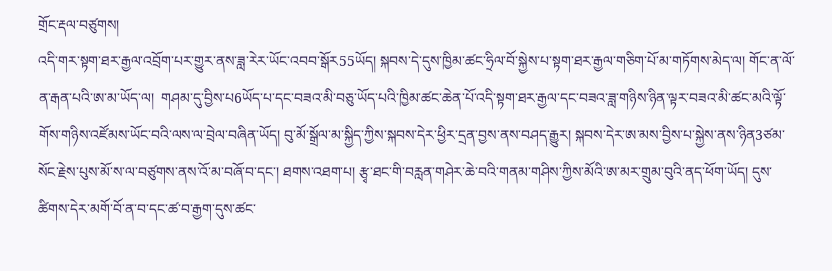གྲོང་རྡལ་བཙུགས།
འདི་གར་སྟག་ཐར་རྒྱལ་འབྲོག་པར་གྱུར་ནས་ཟླ་རེར་ཡོང་འབབ་སྒོར55ཡོད། སྐབས་དེ་དུས་ཁྱིམ་ཚང་ཧྲིལ་བོ་སྐྱེས་པ་སྟག་ཐར་རྒྱལ་གཅིག་པོ་མ་གཏོགས་མེད་ལ། གོང་ན་ལོ་ན་རྒན་པའི་ཨ་མ་ཡོད་ལ།  གཤམ་དུ་བྱིས་པ6ཡོད་པ་དང་བཟའ་མི་བཅུ་ཡོད་པའི་ཁྱིམ་ཚང་ཆེན་པོ་འདི་སྟག་ཐར་རྒྱལ་དང་བཟའ་ཟླ་གཉིས་ཉིན་ལྟར་བཟའ་མི་ཚང་མའི་ལྟོ་གོས་གཉིས་འཛོམས་ཡོང་བའི་ལས་ལ་བྲེལ་བཞིན་ཡོད། བུ་མོ་སྒྲོལ་མ་སྐྱིད་ཀྱིས་སྐབས་དེར་ཕྱིར་དྲན་བྱས་ནས་བཤད་རྒྱུར། སྐབས་དེར་ཨ་མས་བྱིས་པ་སྐྱེས་ནས་ཉིན3ཙམ་སོང་རྗེས་པུས་མོ་ས་ལ་བཙུགས་ནས་འོ་མ་བཞོ་བ་དང་། ཐགས་འཐག་པ། རྩྭ་ཐང་གི་བརླན་གཤེར་ཆེ་བའི་གནམ་གཤིས་ཀྱིས་མོའི་ཨ་མར་གྲུམ་བུའི་ནད་ཕོག་ཡོད། དུས་ཚིགས་དེར་མགོ་བོ་ན་བ་དང་ཚ་བ་རྒྱག་དུས་ཚང་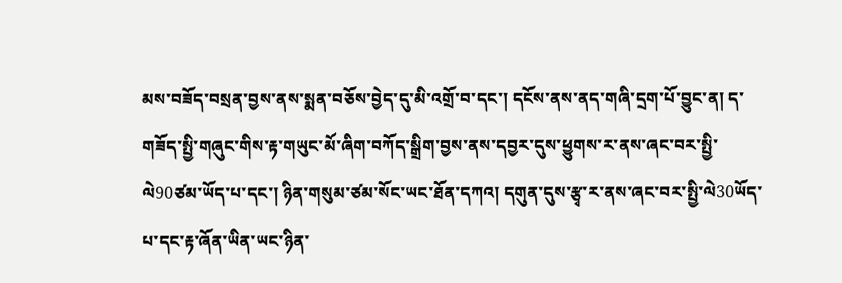མས་བཟོད་བསྲན་བྱས་ནས་སྨན་བཅོས་བྱེད་དུ་མི་འགྲོ་བ་དང་། དངོས་ནས་ནད་གཞི་དྲག་པོ་བྱུང་ན། ད་གཟོད་སྤྱི་གཞུང་གིས་རྟ་གཡུང་མོ་ཞིག་བཀོད་སྒྲིག་བྱས་ནས་དབྱར་དུས་ཕྱུགས་ར་ནས་ཞང་བར་སྤྱི་ལེ90ཙམ་ཡོད་པ་དང་། ཉིན་གསུམ་ཙམ་སོང་ཡང་ཐོན་དཀའ། དགུན་དུས་རྩྭ་ར་ནས་ཞང་བར་སྤྱི་ལེ30ཡོད་པ་དང་རྟ་ཞོན་ཡིན་ཡང་ཉིན་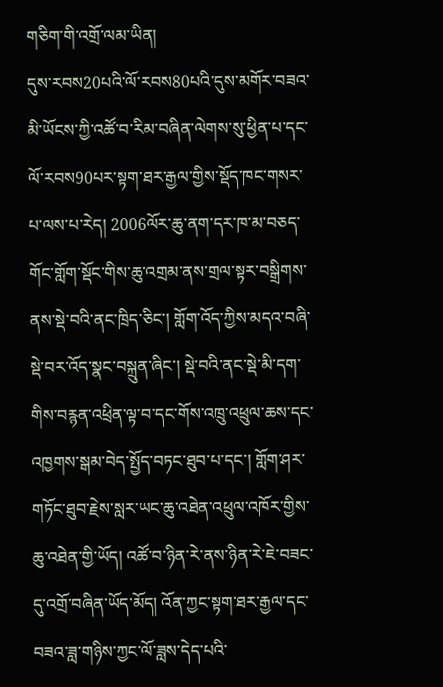གཅིག་གི་འགྲོ་ལམ་ཡིན།
དུས་རབས20པའི་ལོ་རབས80པའི་དུས་མགོར་བཟའ་མི་ཡོངས་ཀྱི་འཚོ་བ་རིམ་བཞིན་ལེགས་སུ་ཕྱིན་པ་དང་ལོ་རབས90པར་སྟག་ཐར་རྒྱལ་གྱིས་སྡོད་ཁང་གསར་པ་ལས་པ་རེད། 2006ལོར་ཆུ་ནག་དར་ཁ་མ་བཅད་གོང་གློག་སྡོང་གིས་ཆུ་འགྲམ་ནས་གྲལ་སྟར་བསྒྲིགས་ནས་སྡེ་བའི་ནང་ཁྲིད་ཅིང་། གློག་འོད་ཀྱིས་མདའ་བཞི་སྡེ་བར་འོད་སྣང་བསྐྲུན་ཞིང་། སྡེ་བའི་ནང་སྡེ་མི་དག་གིས་བརྙན་འཕྲིན་ལྟ་བ་དང་གོས་འཁྲུ་འཕྲུལ་ཆས་དང་འཁྱགས་སྒམ་བེད་སྤྱོད་བཏང་ཐུབ་པ་དང་། གློག་ཤར་གཏོང་ཐུབ་རྗེས་སླར་ཡང་ཆུ་འཐེན་འཕྲུལ་འཁོར་གྱིས་ཆུ་འཐེན་གྱི་ཡོད། འཚོ་བ་ཉིན་རེ་ནས་ཉིན་རེ་ཇེ་བཟང་དུ་འགྲོ་བཞིན་ཡོད་མོད། འོན་ཀྱང་སྟག་ཐར་རྒྱལ་དང་བཟའ་ཟླ་གཉིས་ཀྱང་ལོ་ཟླས་དེད་པའི་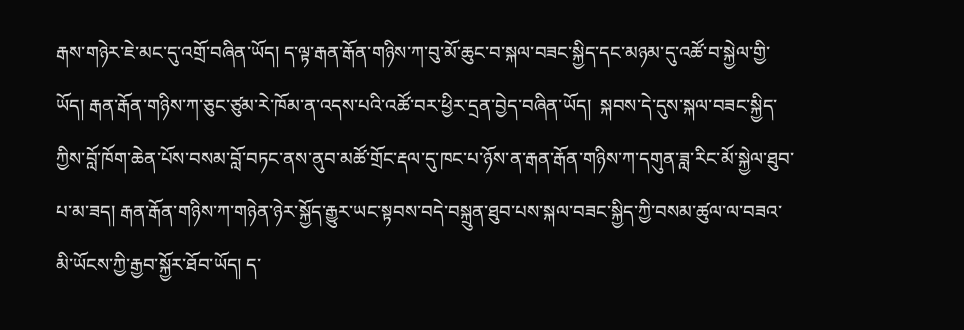རྒས་གཉེར་ཇེ་མང་དུ་འགྲོ་བཞིན་ཡོད། ད་ལྟ་རྒན་རྒོན་གཉིས་ཀ་བུ་མོ་ཆུང་བ་སྐལ་བཟང་སྐྱིད་དང་མཉམ་དུ་འཚོ་བ་སྐྱེལ་གྱི་ཡོད། རྒན་རྒོན་གཉིས་ཀ་ཅུང་ཙུམ་རེ་ཁོམ་ན་འདས་པའི་འཚོ་བར་ཕྱིར་དྲན་བྱེད་བཞིན་ཡོད།  སྐབས་དེ་དུས་སྐལ་བཟང་སྐྱིད་ཀྱིས་བློ་ཁོག་ཆེན་པོས་བསམ་བློ་བཏང་ནས་ནུབ་མཚོ་གྲོང་རྡལ་དུ་ཁང་པ་ཉོས་ན་རྒན་རྒོན་གཉིས་ཀ་དགུན་ཟླ་རིང་མོ་སྐྱེལ་ཐུབ་པ་མ་ཟད། རྒན་རྒོན་གཉིས་ཀ་གཉེན་ཉེར་སྐྱོད་རྒྱུར་ཡང་སྟབས་བདེ་བསྐྲུན་ཐུབ་པས་སྐལ་བཟང་སྐྱིད་ཀྱི་བསམ་ཚུལ་ལ་བཟའ་མི་ཡོངས་ཀྱི་རྒྱབ་སྐྱོར་ཐོབ་ཡོད། ད་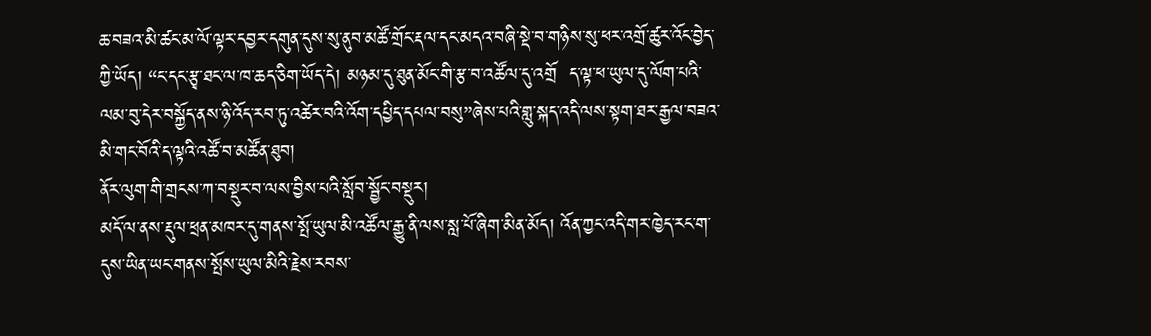ཆ་བཟའ་མི་ཚང་མ་ལོ་ལྟར་དབྱར་དགུན་དུས་སུ་ནུབ་མཚོ་གྲོང་རྡལ་དང་མདའ་བཞི་སྡེ་བ་གཉིས་སུ་ཕར་འགྲོ་ཚུར་འོང་བྱེད་ཀྱི་ཡོད། “ང་དང་རྩྭ་ཐང་ལ་ཁ་ཆད་ཅིག་ཡོད་དེ། མཉམ་དུ་ཐུན་མོང་གི་རྩ་བ་འཚོལ་དུ་འགྲོ  ད་ལྟ་ཕ་ཡུལ་དུ་ལོག་པའི་ལམ་བུ་དེར་བསྐྱོད་ནས་ཉི་འོད་རབ་ཏུ་འཚེར་བའི་འོག་དཔྱིད་དཔལ་བསུ”ཞེས་པའི་གླུ་སྐད་འདི་ལས་སྟག་ཐར་རྒྱལ་བཟའ་མི་གང་བོའི་ད་ལྟའི་འཚོ་བ་མཚོན་ཐུབ།
ནོར་ལུག་གི་གྲངས་ཀ་བསྡུར་བ་ལས་བྱིས་པའི་སློབ་སྦྱོང་བསྡུར།
མདོ་ལ་ནས་རྡུལ་ཕྲན་མཁར་དུ་གནས་སྤོ་ཡུལ་མི་འཚོལ་རྒྱུ་ནི་ལས་སླ་པོ་ཞིག་མིན་མོད། འོན་ཀྱང་འདི་གར་ཁྱེད་རང་ག་དུས་ཡིན་ཡང་གནས་སྤོས་ཡུལ་མིའི་རྗེས་རབས་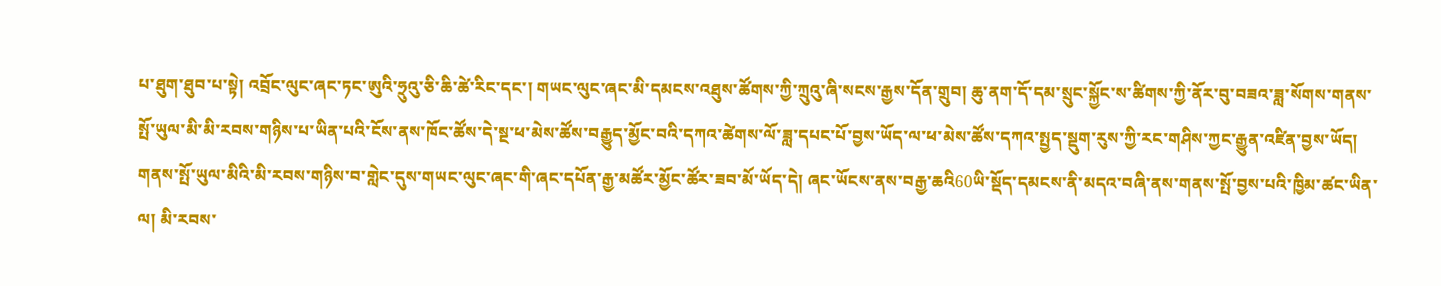པ་ཐུག་ཐུབ་པ་སྟེ། འབྲོང་ལུང་ཞང་ཏང་ཨུའི་ཧྲུའུ་ཅི་ཆི་ཚེ་རིང་དང་། གཡང་ལུང་ཞང་མི་དམངས་འཐུས་ཚོགས་ཀྱི་ཀྲུའུ་ཞི་སངས་རྒྱས་དོན་གྲུབ། ཆུ་ནག་དོ་དམ་སྲུང་སྐྱོང་ས་ཚིགས་ཀྱི་ནོར་བུ་བཟའ་ཟླ་སོགས་གནས་སྤོ་ཡུལ་མི་མི་རབས་གཉིས་པ་ཡིན་པའི་ངོས་ནས་ཁོང་ཚོས་དེ་སྔ་ཕ་མེས་ཚོས་བརྒྱུད་མྱོང་བའི་དཀའ་ཚེགས་ལོ་ཟླ་དཔང་པོ་བྱས་ཡོད་ལ་ཕ་མེས་ཚོས་དཀའ་སྤྱད་སྡུག་རུས་ཀྱི་རང་གཤིས་ཀྱང་རྒྱུན་འཛིན་བྱས་ཡོད།
གནས་སྤོ་ཡུལ་མིའི་མི་རབས་གཉིས་བ་གླེང་དུས་གཡང་ལུང་ཞང་གི་ཞང་དཔོན་རྒྱ་མཚོར་མྱོང་ཚོར་ཟབ་མོ་ཡོད་དེ། ཞང་ཡོངས་ནས་བརྒྱ་ཆའི60ཡི་སྡོད་དམངས་ནི་མདའ་བཞི་ནས་གནས་སྤོ་བྱས་པའི་ཁྱིམ་ཚང་ཡིན་ལ། མི་རབས་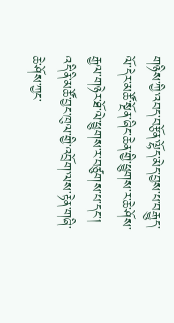གཉིས་ཀྱི་འབད་བརྩོན་ལྷོད་མེད་བྱས་པ་བརྒྱུད་ལོ་དེར་མཚོ་སྔོན་ཞིང་ཆེན་གྱི་ཕྱུགས་ར་ཆེ་ཤོས་རྒྱལ་གཉེར་ཐོ་ལེ་ཕྱུགས་ར་བཙུགས་པ་དང་། འདི་ནི་མཚོ་བྱང་ཁུལ་གྱི་འབྲོག་ལས་རྟེན་གཞི་ཆེ་ཤོས་ཀྱང་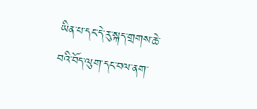ཡིན་པ་དང་དེ་རུ་སྐད་གྲགས་ཆེ་བའི་བོད་ལུག་དང་བལ་ནག་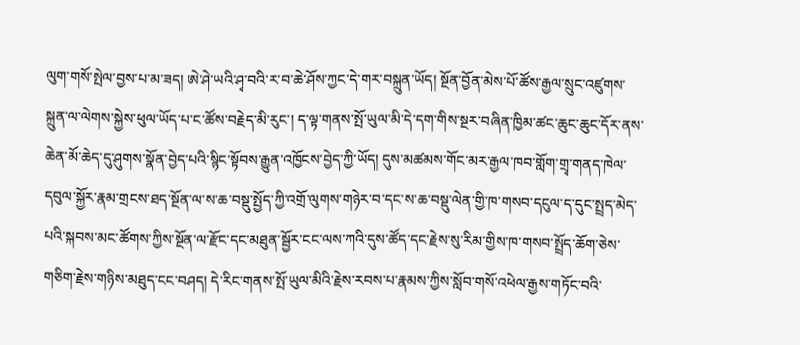ལུག་གསོ་སྤེལ་བྱས་པ་མ་ཟད། ཨེ་ཤེ་ཡའི་ཤྭ་བའི་ར་བ་ཆེ་ཤོས་ཀྱང་དེ་གར་བསྐྲུན་ཡོད། སྔོན་བྱོན་མེས་པོ་ཚོས་རྒྱལ་སྲུང་འཛུགས་སྐྲུན་ལ་ལེགས་སྐྱེས་ཕུལ་ཡོད་པ་ང་ཚོས་བརྗེད་མི་རུང་། ད་ལྟ་གནས་སྤོ་ཡུལ་མི་དེ་དག་གིས་སྔར་བཞིན་ཁྱིམ་ཚང་ཆུང་ཆུང་དོར་ནས་ཆེན་མོ་ཆེད་དུ་ཤུགས་སྣོན་བྱེད་པའི་སྙིང་སྟོབས་རྒྱུན་འཁྱོངས་བྱེད་ཀྱི་ཡོད། དུས་མཚམས་གོང་མར་རྒྱལ་ཁབ་གློག་གྲྭ་གནད་ཁེལ་དབུལ་སྐྱོར་རྣམ་གྲངས་ཐད་སྔོན་ལ་ས་ཆ་བསྡུ་སྤྱོད་ཀྱི་འགྲོ་ལུགས་གཉེར་བ་དང་ས་ཆ་བསྡུ་ལེན་གྱི་ཁ་གསབ་དངུལ་ད་དུང་སྤྲད་མེད་པའི་སྐབས་མང་ཚོགས་ཀྱིས་སྔོན་ལ་རྫོང་དང་མཐུན་སྦྱོར་ངང་ལས་ཀའི་དུས་ཚོད་དང་རྗེས་སུ་རིམ་གྱིས་ཁ་གསབ་སྤྲོད་ཆོག་ཅེས་གཅིག་རྗེས་གཉིས་མཐུད་ངང་བཤད། དེ་རིང་གནས་སྤོ་ཡུལ་མིའི་རྗེས་རབས་པ་རྣམས་ཀྱིས་སློབ་གསོ་འཕེལ་རྒྱས་གཏོང་བའི་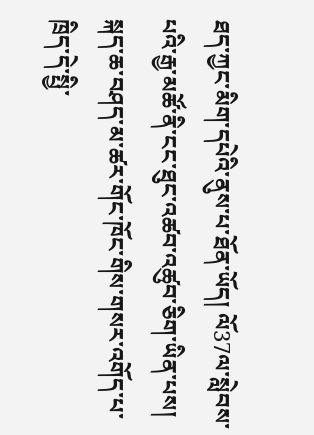ཐད་ཀྱང་མིག་དཔེའི་ནུས་པ་ཐོན་ཡོད། ལོ37ལ་སླེབས་པའི་རྒྱ་མཚོ་ནི་ངང་ཐུང་འཚབ་འཚུབ་ཅིག་ཡིན་པས། སྐད་ཆ་བཤད་མ་ཚར་གོང་ཁོང་གིས་གསར་འགོད་པ་ཁྲིད་དེ་སྤྱི་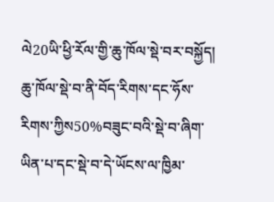ལེ20ཡི་ཕྱི་རོལ་གྱི་ཆུ་ཁོལ་སྡེ་བར་བསྐྱོད།
ཆུ་ཁོལ་སྡེ་བ་ནི་བོད་རིགས་དང་ཧོས་རིགས་ཀྱིས50%བཟུང་བའི་སྡེ་བ་ཞིག་ཡིན་པ་དང་སྡེ་བ་དེ་ཡོངས་ལ་ཁྱིམ་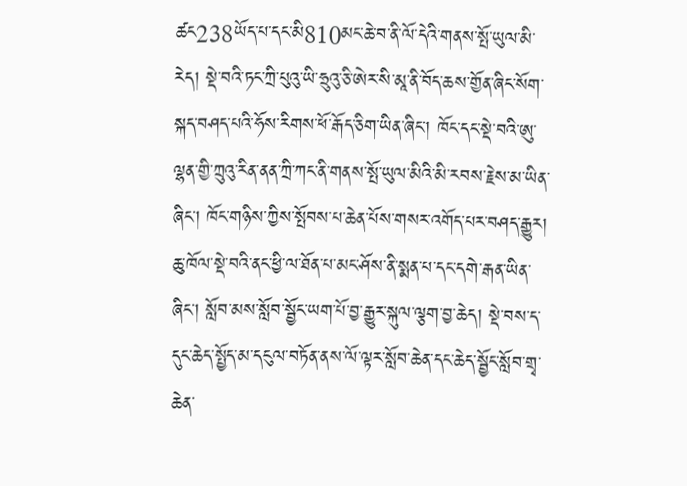ཚང238ཡོད་པ་དང་མི810མང་ཆེ་བ་ནི་ལོ་དེའི་གནས་སྤོ་ཡུལ་མི་རེད། སྡེ་བའི་ཏང་ཀྲི་པུའུ་ཡི་ཧྲུའུ་ཅི་ཨེར་སི་མཱ་ནི་བོད་ཆས་གྱོན་ཞིང་སོག་སྐད་བཤད་པའི་ཧོས་རིགས་ཕོ་རྒོད་ཅིག་ཡིན་ཞིང་། ཁོང་དང་སྡེ་བའི་ཨུ་ལྷན་གྱི་ཀྲུའུ་རིན་ནན་ཀྲི་ཀང་ནི་གནས་སྤོ་ཡུལ་མིའི་མི་རབས་རྗེས་མ་ཡིན་ཞིང་། ཁོང་གཉིས་ཀྱིས་སྤོབས་པ་ཆེན་པོས་གསར་འགོད་པར་བཤད་རྒྱུར། ཆུ་ཁོལ་སྡེ་བའི་ནང་ཕྱི་ལ་ཐོན་པ་མང་ཤོས་ནི་སྨན་པ་དང་དགེ་རྒན་ཡིན་ཞིང་། སློབ་མས་སློབ་སྦྱོང་ཡག་པོ་བྱ་རྒྱུར་སྐུལ་ལྕག་བྱ་ཆེད། སྡེ་བས་ད་དུང་ཆེད་སྤྱོད་མ་དངུལ་བཏོན་ནས་ལོ་ལྟར་སློབ་ཆེན་དང་ཆེད་སྦྱོང་སློབ་གྲྭ་ཆེན་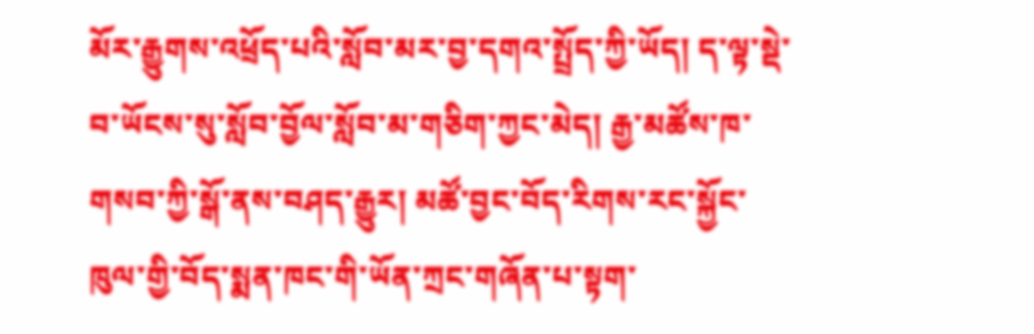མོར་རྒྱུགས་འཕྲོད་པའི་སློབ་མར་བྱ་དགའ་སྤྲོད་ཀྱི་ཡོད། ད་ལྟ་སྡེ་བ་ཡོངས་སུ་སློབ་བྱོལ་སློབ་མ་གཅིག་ཀྱང་མེད། རྒྱ་མཚོས་ཁ་གསབ་ཀྱི་སྒོ་ནས་བཤད་རྒྱུར། མཚོ་བྱང་བོད་རིགས་རང་སྐྱོང་ཁུལ་གྱི་བོད་སྨན་ཁང་གི་ཡོན་ཀྲང་གཞོན་པ་སྟག་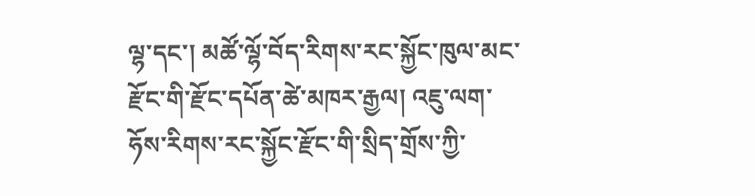ལྷ་དང་། མཚོ་ལྷོ་བོད་རིགས་རང་སྐྱོང་ཁུལ་མང་རྫོང་གི་རྫོང་དཔོན་ཚེ་མཁར་རྒྱལ། འཇུ་ལག་ཧོས་རིགས་རང་སྐྱོང་རྫོང་གི་སྲིད་གྲོས་ཀྱི་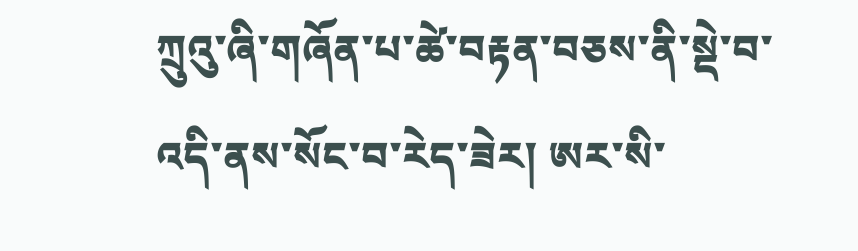ཀྲུའུ་ཞི་གཞོན་པ་ཚེ་བརྟན་བཅས་ནི་སྡེ་བ་འདི་ནས་སོང་བ་རེད་ཟེར། ཨར་སི་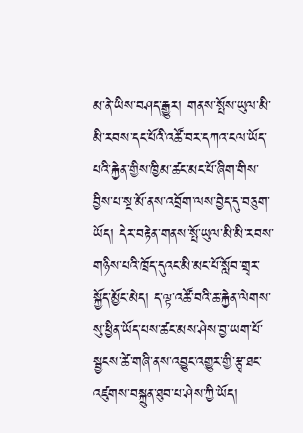མ་ནེ་ཡིས་བཤད་རྒྱུར། གནས་སྤོས་ཡུལ་མི་མི་རབས་དང་པོའི་འཚོ་བར་དཀའ་ངལ་ཡོད་པའི་རྐྱེན་གྱིས་ཁྱིམ་ཚང་མང་པོ་ཞིག་གིས་བྱིས་པ་སྔ་མོ་ནས་འབྲོག་ལས་བྱེད་དུ་བཅུག་ཡོད། དེར་བརྟེན་གནས་སྤོ་ཡུལ་མི་མི་རབས་གཉིས་པའི་ཁྲོད་དུའང་མི་མང་པོ་སློབ་གྲྭར་སྐྱོད་མྱོང་མེད། ད་ལྟ་འཚོ་བའི་ཆ་རྐྱེན་ལེགས་སུ་ཕྱིན་ཡོད་པས་ཚང་མས་ཤེས་བྱ་ཡག་པོ་སྦྱངས་ཚེ་གཞི་ནས་འབྱུང་འགྱུར་གྱི་རྩྭ་ཐང་འཛུགས་བསྐྲུན་ཐུབ་པ་ཤེས་ཀྱི་ཡོད།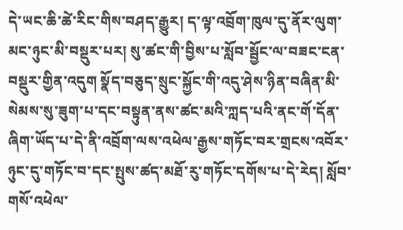དེ་ཡང་ཆི་ཚེ་རིང་གིས་བཤད་རྒྱུར། ད་ལྟ་འབྲོག་ཁུལ་དུ་ནོར་ལུག་མང་ཉུང་མི་བསྡུར་པར། སུ་ཚང་གི་བྱིས་པ་སློབ་སྦྱོང་ལ་བཟང་ངན་བསྡུར་གྱིན་འདུག སྣོད་བཅུད་སྲུང་སྐྱོང་གི་འདུ་ཤེས་ཉིན་བཞིན་མི་སེམས་སུ་ཟུག་པ་དང་བསྟུན་ནས་ཚང་མའི་ཀླད་པའི་ནང་གོ་དོན་ཞིག་ཡོད་པ་དེ་ནི་འབྲོག་ལས་འཕེལ་རྒྱས་གཏོང་བར་གྲངས་འབོར་ཉུང་དུ་གཏོང་བ་དང་སྤུས་ཚད་མཐོ་རུ་གཏོང་དགོས་པ་དེ་རེད། སློབ་གསོ་འཕེལ་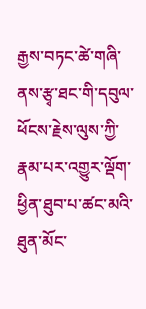རྒྱས་བཏང་ཚེ་གཞི་ནས་རྩྭ་ཐང་གི་དབུལ་ཕོངས་རྗེས་ལུས་ཀྱི་རྣམ་པར་འགྱུར་ལྡོག་ཕྱིན་ཐུབ་པ་ཚང་མའི་ཐུན་མོང་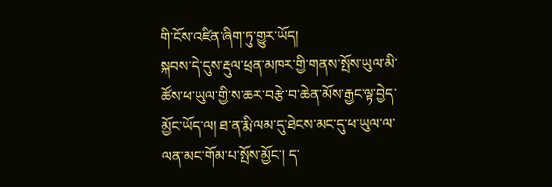གི་ངོས་འཛིན་ཞིག་ཏུ་གྱུར་ཡོད།
སྐབས་དེ་དུས་རྡུལ་ཕྲན་མཁར་གྱི་གནས་སྤོས་ཡུལ་མི་ཚོས་ཕ་ཡུལ་གྱི་ས་ཆར་བརྩེ་བ་ཆེན་མོས་རྒྱང་ལྟ་བྱེད་མྱོང་ཡོད་ལ། ཐ་ན་རྨི་ལམ་དུ་ཐེངས་མང་དུ་ཕ་ཡུལ་ལ་ལན་མང་གོམ་པ་སྤོས་མྱོང་། ད་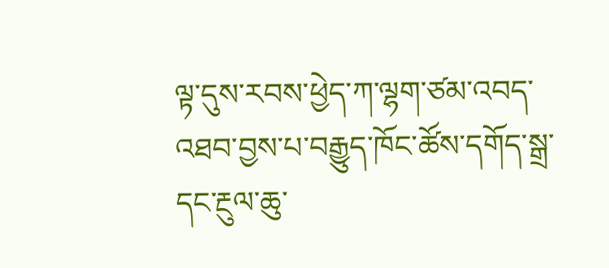ལྟ་དུས་རབས་ཕྱེད་ཀ་ལྷག་ཙམ་འབད་འཐབ་བྱས་པ་བརྒྱུད་ཁོང་ཚོས་དགོད་སྒྲ་དང་རྔུལ་ཆུ་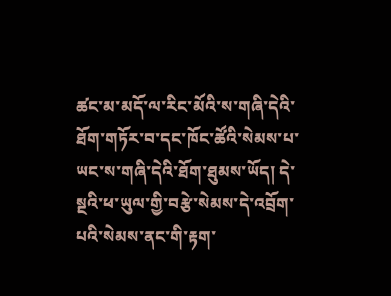ཚང་མ་མདོ་ལ་རིང་མོའི་ས་གཞི་དེའི་ཐོག་གཏོར་བ་དང་ཁོང་ཚོའི་སེམས་པ་ཡང་ས་གཞི་དེའི་ཐོག་ཐུམས་ཡོད། དེ་སྔའི་ཕ་ཡུལ་གྱི་བརྩེ་སེམས་དེ་འབྲོག་པའི་སེམས་ནང་གི་རྟག་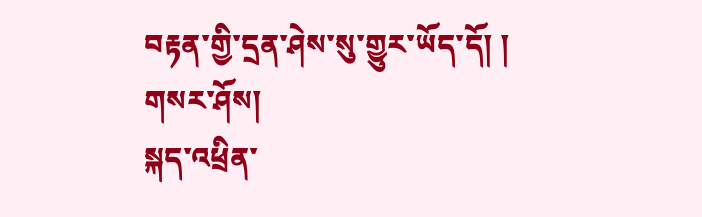བརྟན་གྱི་དྲན་ཤེས་སུ་གྱུར་ཡོད་དོ། །
གསར་ཤོས།
སྐད་འཕྲིན་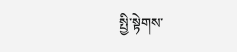སྤྱི་སྟེགས་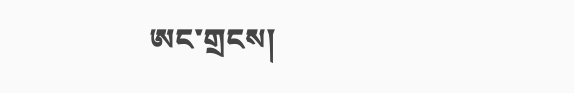ཨང་གྲངས།